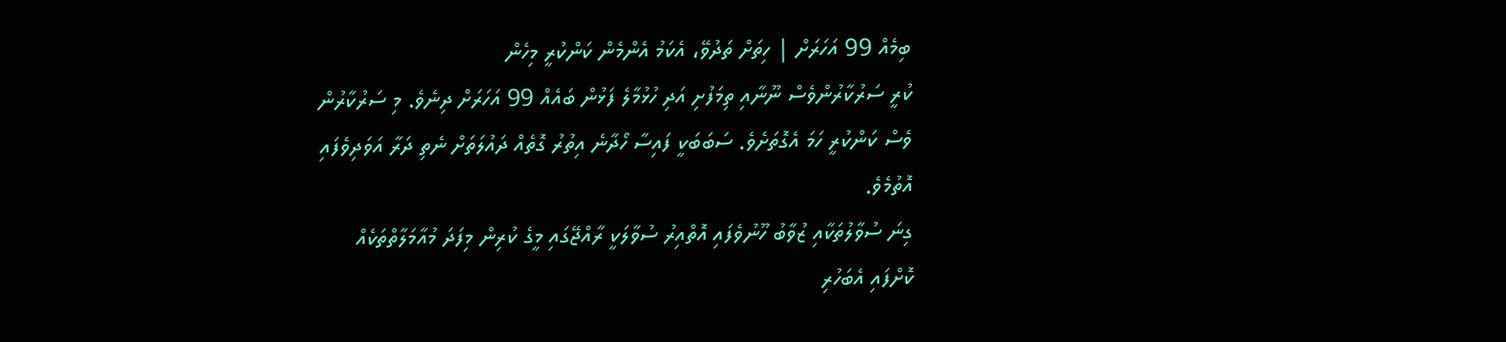ބިމެއް 99 އަހަރަށް | ހިތަށް ތަދުވޭ، އެކަމު އެންމެން ކަންކުރީ މިހެން
ކުރީ ސަރުކާރުންވެސް ނޫނާއި ތިމަފުށި އަދި ހުޅުމާލެ ފަޅުން ބައެއް 99 އަހަރަށް ދިނެވެ. މި ސަރުކާރުން ވެސް ކަންކުރީ ހަމަ އެގޮތަށެވެ. ސަބަބަކީ ފައިސާ ހޯދާނެ އިތުރު ގޮތެއް ދައުލަތަށް ނެތި ދަރާ އަވަދިވެފައި އޮތުމެވެ.
ގިނަ ސުވާލުތަކާއި ޒުވާބު ހޫނުވެފައި އޮތްއިރު ސުވާލަކީ ރާއްޖޭގައި މީގެ ކުރިން މިފަދަ މުއާމަލާތްތަކެއް ކޮށްފައި އެބަހުރި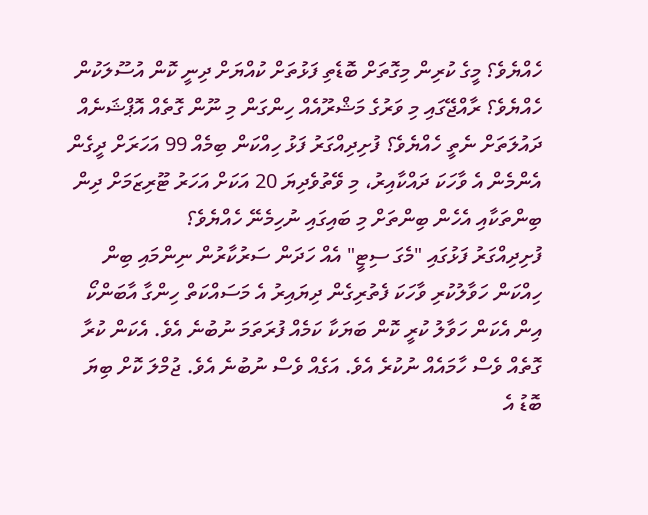ހެއްޔެވެ؟ މީގެ ކުރިން މިގޮތަށް ބޮޑެތި ފަޅުތަށް ކުއްޔަށް ދިނީ ކޮން އުސޫލަކުން ހެއްޔެވެ؟ ރާއްޖޭގައި މި ވަރުގެ މަޝްރޫއެއް ހިންގަން މި ނޫން ގޮތެއް އޮޕްޝަނެއް ދައުލަތަށް ނެތީ ހެއްޔެވެ؟ ފުށިދިއްގަރު ފަޅު ހިއްކަން ބިމެއް 99 އަހަރަށް ދީގެން އެންމެން އެ ވާހަކަ ދައްކާއިރު، މި ވޭތުވެދިޔަ 20 އަކަށް އަހަރު ޓޫރިޒަމަށް ދިން ބިންތަކާއި އެހެން ބިންތަށް މި ބައިގައި ނުހިމެނޭ ހެއްޔެވެ؟
ފުށިދިއްގަރު ފަޅުގައި "މެގަ ސިޓީ" އެއް ހަދަން ސަރުކާރުން ނިންމައި ބިން ހިއްކަން ހަވާލުކުރި ވާހަކަ ފެތުރިގެން ދިޔައިރު އެ މަސައްކަތް ހިންގާ އާބަންކޯ އިން އެކަން ހަވާލު ކުރީ ކޮން ބަޔަކާ ކަމެއް ފުރަތަމަ ނުބުނެ އެވެ. އެކަން ކުރާ ގޮތެއް ވެސް ހާމައެއް ނުކުރެ އެވެ. އަގެއް ވެސް ނުބުނެ އެވެ. ޖުމްލަ ކޮށް ބިޔަ ބޮޑު އެ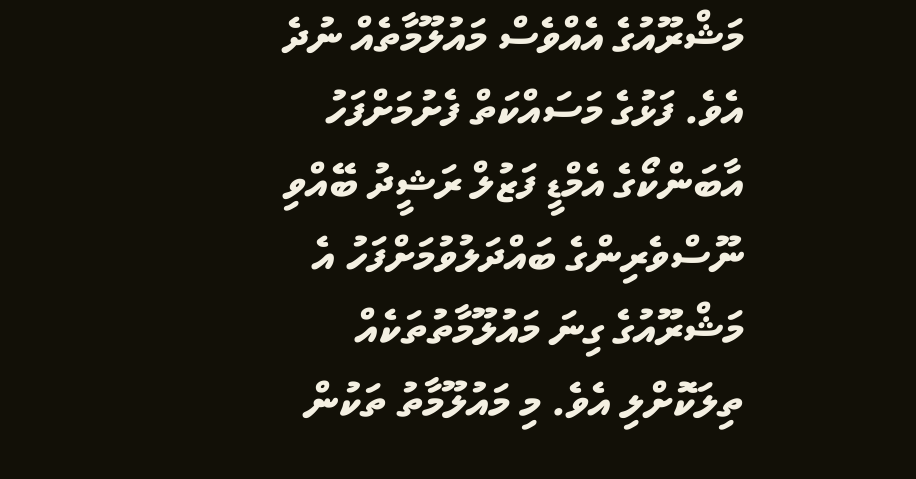މަޝްރޫއުގެ އެއްވެސް މައުލޫމާތެއް ނުދެ އެވެ. ފަޅުގެ މަސައްކަތް ފެށުމަށްފަހު އާބަންކޯގެ އެމްޑީ ފަޒުލް ރަޝީދު ބޭއްވި ނޫސްވެރިންގެ ބައްދަލުވުމަށްފަހު އެ މަޝްރޫއުގެ ގިނަ މައުލޫމާތުތަކެއް ތިލަކޮށްލި އެވެ. މި މައުލޫމާތު ތަކުން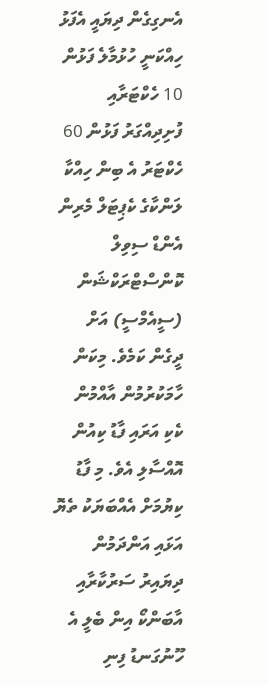އެނގިގެން ދިޔައީ އެފަޅު ހިއްކަނީ ހުޅުމާލެ ފަޅުން 10 ހެކްޓަރާއި ފުށިދިއްގަރު ފަޅުން 60 ހެކްޓަރު އެ ބިން ހިއްކާ ލަންކާގެ ކެޕިޓަލް މެރިން އެންޑް ސިވިލް ކޮންސްޓްރަކްޝަން (ސީއެމްސީ) އަށް ދީގެން ކަމެވެ. މިކަން ހާމަކުރުމުން އާއްމުން ކެކި އަރައި ފާޑު ކިއުން އޮއްސާލި އެވެ. މި ފާޑު ކިޔުމަށް އެއްބަޔަކު ތެޔޮ އަޅައި އަންދަމުން ދިޔައިރު ސަރުކާރާއި އާބަންކޯ އިން ބެލީ އެ ހޫނުގަނޑު ފިނި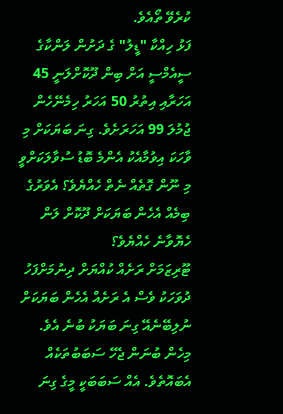ކުރެވޭ ތޯއެވެ.
ފަޅު ހިއްކާ "ޑީލު" ގެ ދަށުން ލަންކާގެ ސީއެމްސީ އަށް ބިން ދޫކޮށްލަނީ 45 އަހަރާއި އިތުރު 50 އަހަރު ހިމެނޭހެން ޖުމުލަ 99 އަހަރަށެވެ. ގިނަ ބަޔަކަށް މި ވާހަކަ އިވުމާއެކު އެންމެ ބޮޑު ސުވާލަކަށްވީ މި ނޫން ގޮތެއް ނެތް ހެއްޔެވެ؟ އެވަރުގެ ބިމެއް އެހެން ބަޔަކަށް ދޫކޮށް ލަން ހެޔޮވާނެ ހެއްޔެވެ؟
ޓޫރިޒަމަށް ރަށެއް ކުއްޔަށް ދިނުމަށްފަހު ދުވަހަކު ވެސް އެ ރަށެއް އެހެން ބަޔަކަށް ނުލިބޭނެއޭ ގިނަ ބަޔަކު ބުނެ އެވެ. މިހެން ބުނަން ޖެހޭ ސަބަބުތަކެއް އެބައޮތެވެ. އެއް ސަބަބަކީ މީގެ ގިނަ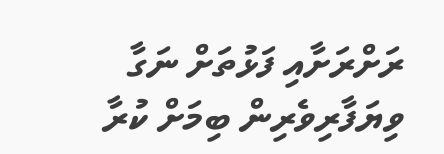ރަށްރަށާއި ފަޅުތަށް ނަގާ ވިޔަފާރިވެރިން ބިމަށް ކުރާ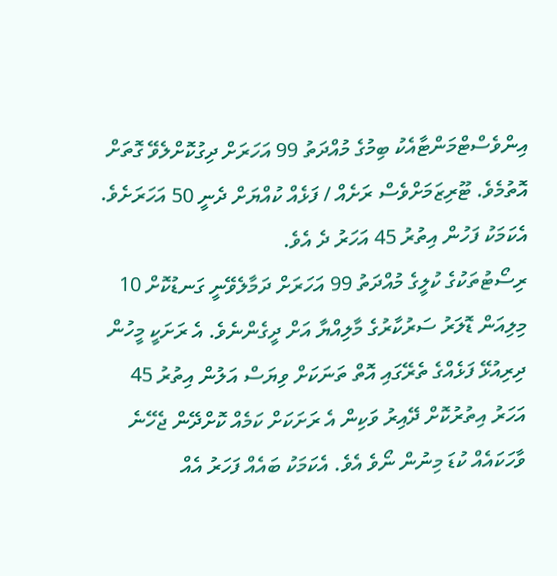އިންވެސްޓްމަންޓާއެކު ބިމުގެ މުއްދަތު 99 އަހަރަށް ދިގުކޮށްލެވޭ ގޮތަށް އޮތުމެވެ. ޓޫރިޒަމަށްވެސް ރަށެއް / ފަޅެއް ކުއްޔަށް ދެނީ 50 އަހަރަށެވެ. އެކަމަކު ފަހުން އިތުރު 45 އަހަރު ދެ އެވެ.
ރިސޯޓުތަކުގެ ކުލީގެ މުއްދަތު 99 އަހަރަށް ދަމާލެވޭނީ ގަނޑުކޮށް 10 މިލިއަން ޑޮލަރު ސަރުކާރުގެ މާލިއްޔާ އަށް ދީގެންނެވެ. އެ ރަށަކީ މީހުން ދިރިއުޅޭ ފަޅެއްގެ ތެރޭގައި އޮތް ތަނަކަށް ވިޔަސް އަލުން އިތުރު 45 އަހަރު އިތުރުކޮށް ދޭއިރު ވަކިން އެ ރަށަކަށް ކަމެއް ކޮށްދޭން ޖެހޭނެ ވާހަކައެއް ކުޑަ މިނުން ނޯވެ އެވެ. އެކަމަކު ބައެއް ފަހަރު އެއް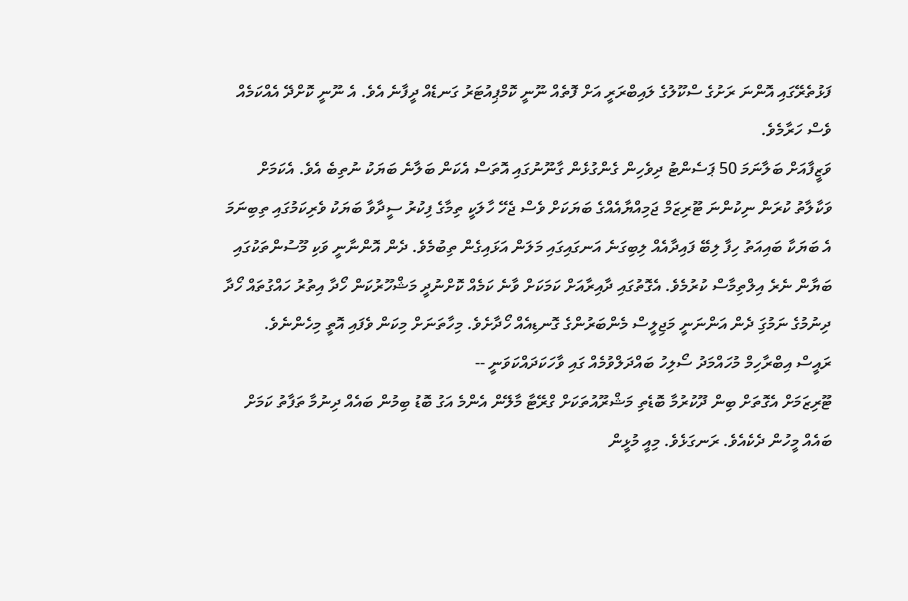ފަޅުތެރޭގައި އޮންނަ ރަށުގެ ސްކޫލުގެ ލައިބްރަރީ އަށް ފޮތެއް ނޫނީ ކޮމްޕިއުޓަރު ގަނޑެއް ދީފާނެ އެވެ. އެ ނޫނީ ކޮށްދޭ އެއްކަމެއް ވެސް ހަރާމެވެ.
ވަޒީފާއަށް ބަލާނަމަ 50 ޕަސެންޓު ދިވެހިން ގެންގުޅެން ގާނޫނުގައި އޮތަސް އެކަން ބަލާނެ ބަޔަކު ނުތިބެ އެވެ. އެކަމަށް ވަކާލާތު ކުރަން ނިކުންނަ ޓޫރިޒަމް ޖަމިއްޔާއެއްގެ ބަޔަކަށް ވެސް ޖެހޭ ހާލަކީ ތިމާގެ ފިކުރު ސީދާވާ ބަޔަކު ވެރިކަމުގައި ތިބިނަމަ އެ ބަޔަކާ ބައިއަތު ހިފާ ލިބޭ ފައިދާއެއް ލިބިގަނެ އަނގައިގައި މަލަން އަޅައިގެން ތިބުމެވެ. ދެން އޮންނާނީ ވަކި މޫސުންތަކުގައި ބަޔާން ނެރެ އިލްތިމާސް ކުރުމެވެ. އެގޮތުގައި ދާއިރާއަށް ކަމަކަށް ވާނެ ކަމެއް ކޮށްނުދީ މަޝްހޫރުކަން ހޯދާ އިތުރު ހައްގުތައް ހޯދާ ދިނުމުގެ ނަމުގަި ދެން އަންނަނީ މަޖިލީސް މެންބަރުންގެ ގޮނޑިއެއް ހޯދާށެވެ. މިހާތަނަށް މިކަން ވެފައި އޮތީ މިހެންނެވެ.
ރައީސް އިބްރާހިމް މުހައްމަދު ސޯލިހު ބައްދަލްވުމެއް ގައި ވާހަކަދައްކަވަނީ --
ޓޫރިޒަމަށް އެގޮތަށް ބިން ދޫކުރުމާ ބޮޑެތި މަޝްރޫއުތަކަށް ގްރޭޓާ މާލޭން އެންމެ އަގު ބޮޑު ބިމުން ބައެއް ދިނުމާ ތަފާތު ކަމަށް ބައެއް މީހުން ދެކެއެވެ. ރަނގަޅެވެ. މިއީ މުޅީން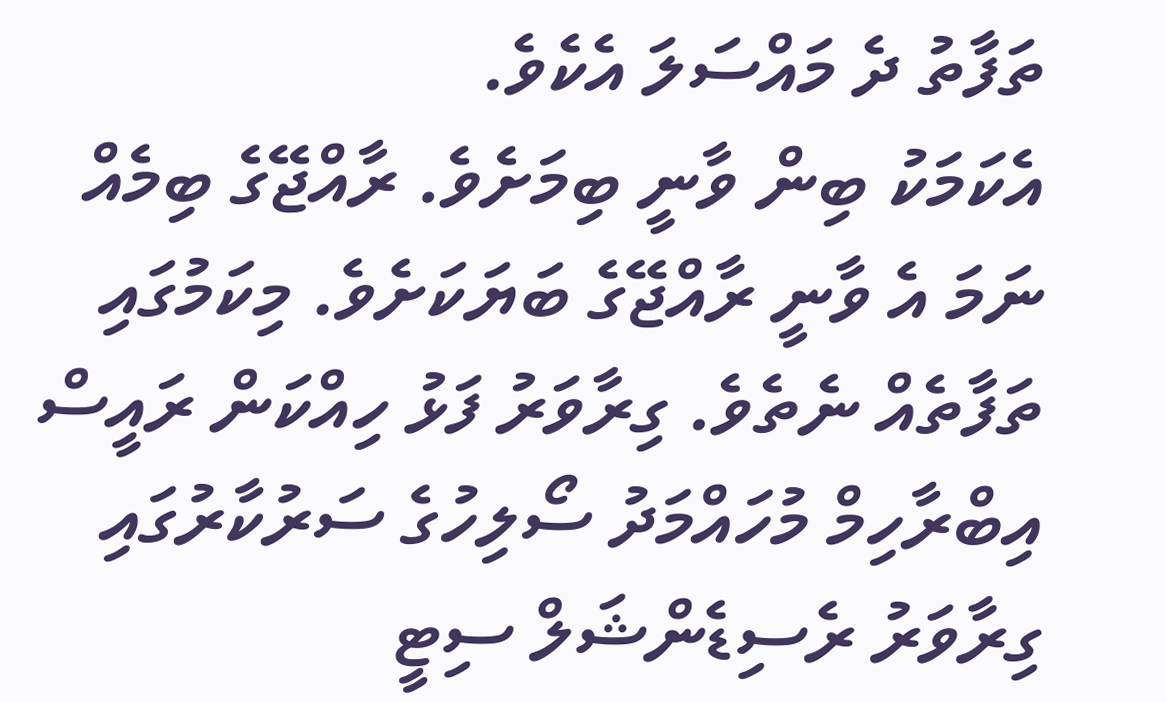ތަފާތު ދެ މައްސަލަ އެކެވެ.
އެކަމަކު ބިން ވާނީ ބިމަށެވެ. ރާއްޖޭގެ ބިމެއް ނަމަ އެ ވާނީ ރާއްޖޭގެ ބަޔަކަށެވެ. މިކަމުގައި ތަފާތެއް ނެތެވެ. ގިރާވަރު ފަޅު ހިއްކަން ރައީސް އިބްރާހިމް މުހައްމަދު ސޯލިހުގެ ސަރުކާރުގައި ގިރާވަރު ރެސިޑެންޝަލް ސިޓީ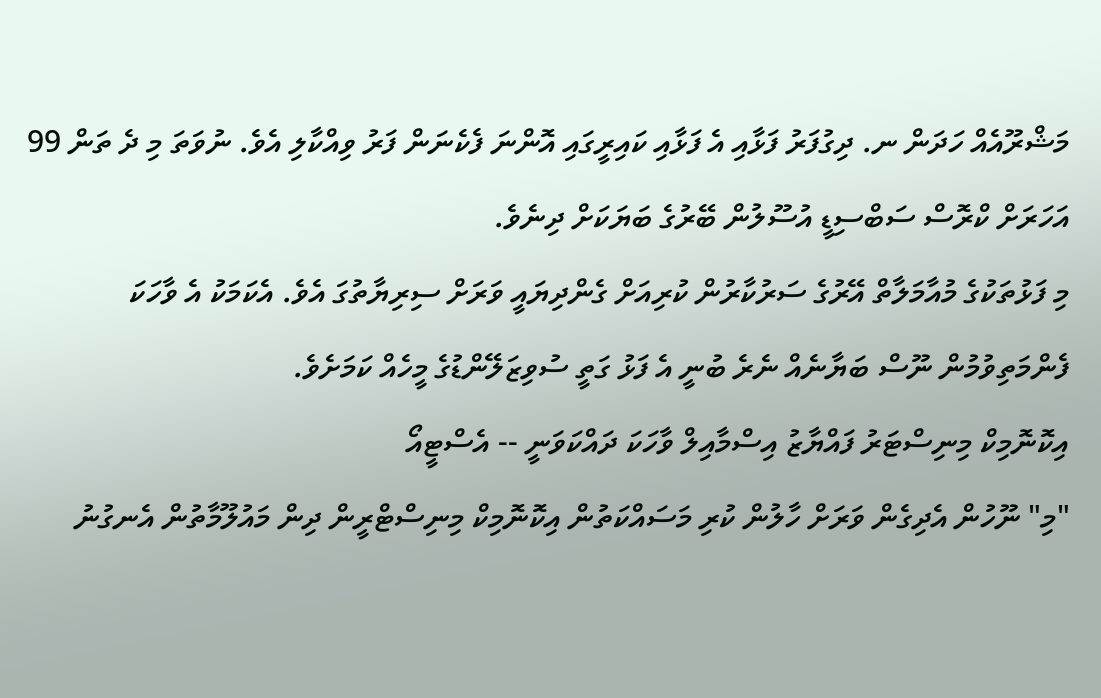މަޝްރޫއެއް ހަދަން ނ. ދިގުފަރު ފަޅާއި އެ ފަޅާއި ކައިރީގައި އޮންނަ ފެކެނަން ފަރު ވިއްކާލި އެވެ. ނުވަތަ މި ދެ ތަން 99 އަހަރަށް ކްރޮސް ސަބްސިޑީ އުސޫލުން ބޭރުގެ ބަޔަކަށް ދިނެވެ.
މި ފަޅުތަކުގެ މުއާމަލާތް އޭރުގެ ސަރުކާރުން ކުރިއަށް ގެންދިޔައީ ވަރަށް ސިރިޔާތުގަ އެވެ. އެކަމަކު އެ ވާހަކަ ފެންމަތިވުމުން ނޫސް ބަޔާނެއް ނެރެ ބުނީ އެ ފަޅު ގަތީ ސުވިޒަލޭންޑުގެ މީހެއް ކަމަށެވެ.
އިކޮނޮމިކް މިނިސްޓަރު ފައްޔާޒު އިސްމާއިލް ވާހަކަ ދައްކަވަނީ -- އެސްޓީއޯ
"މި" ނޫހުން އެދިގެން ވަރަށް ހާލުން ކުރި މަސައްކަތުން އިކޮނޮމިކް މިނިސްޓްރީން ދިން މައުލޫމާތުން އެނގުނު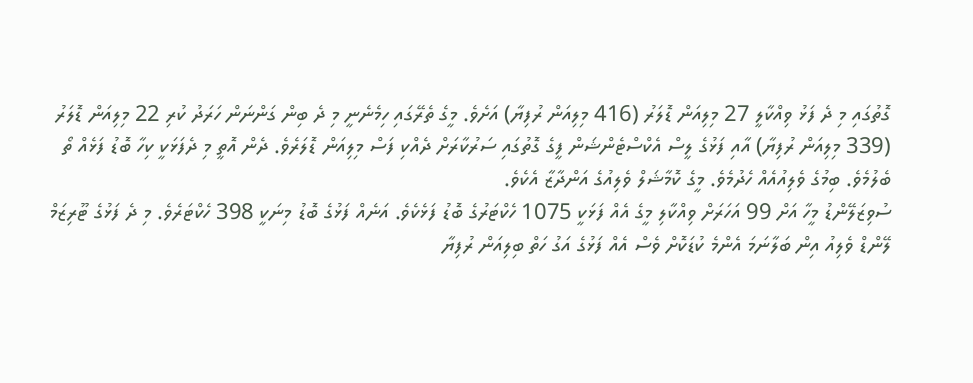ގޮތުގައި މި ދެ ފަޅު ވިއްކާލީ 27 މިލިއަން ޑޮލަރު (416 މިލިއަން ރުފިޔާ) އަށެވެ. މީގެ ތެރޭގައި ހިމެނެނީ މި ދެ ބިން ގަންނަން ހަރަދު ކުރި 22 މިލިއަން ޑޮލަރު (339 މިލިއަން ރުފިޔާ) އާއި ފަޅުގެ ލީސް އެކްސްޓެންޝަން ފީގެ ގޮތުގައި ސަރުކާރަށް ދެއްކި ފަސް މިލިއަން ޑޮލަރެވެ. ދެން އޮތީ މި ދެފަޅަކީ ކިހާ ބޮޑު ފަޅެއް ތޯ ބެލުމެވެ. ބިމުގެ ވެލިއުއެއް ހެދުމެވެ. މީގެ ކޮމާޝަލް ވެލިއުގެ އަންދާޒާ އެކެވެ.
ސުވިޒަލޭންޑު މީހާ އަށް 99 އަހަރަށް ވިއްކާލި މީގެ އެއް ފަޅަކީ 1075 ހެކްޓަރުގެ ބޮޑު ފަޅެކެވެ. އަނެއް ފަޅުގެ ބޮޑު މިނަކީ 398 ހެކްޓަރެވެ. މި ދެ ފަޅުގެ ޓޫރިޒަމް ލޭންޑް ވެލިއު އިން ބަލާނަމަ އެންމެ ކުޑަކޮށް ވެސް އެއް ފަޅުގެ އަގު ހަތް ބިލިއަން ރުފިޔާ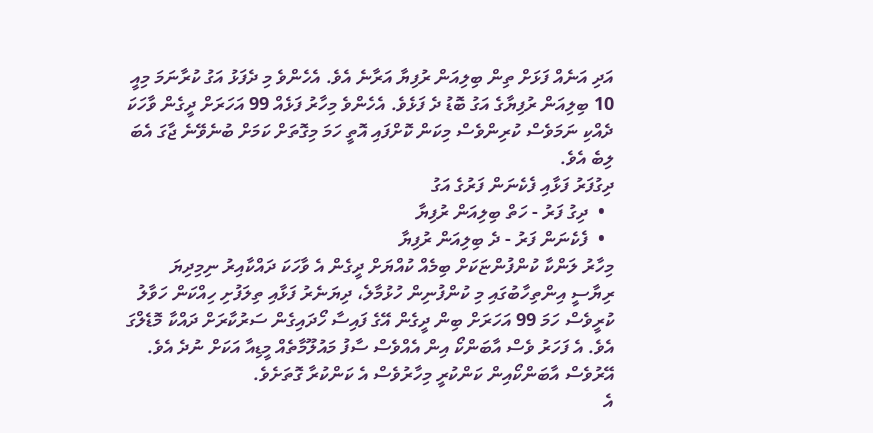އަދި އަނެއް ފަޅަށް ތިން ބިލިއަން ރުފިޔާ އަރާނެ އެވެ. އެހެންވެ މި ދެފަޅު އަގު ކުރާނަމަ މިއީ 10 ބިލިއަން ރުފިޔާގެ އަގު ބޮޑު ދެ ފަޅެވެ. އެހެންވެ މިހާރު ފަޅެއް 99 އަހަރަށް ދީގެން ވާހަކަ ދެއްކި ނަމަވެސް ކުރިންވެސް މިކަން ކޮށްފައި އޮތީ ހަމަ މިގޮތަށް ކަމަށް ބުނެވޭނެ ޖާގަ އެބަ ލިބެ އެވެ.
ދިގުފަރު ފަޅާއި ފެކެނަން ފަރުގެ އަގު
  •  ދިގު ފަރު - ހަތް ބިލިއަން ރުފިޔާ
  •  ފެކެނަން ފަރު - ދެ ބިލިއަން ރުފިޔާ
މިހާރު ލަންކާ ކުންފުންޏަކަށް ބިމެއް ކުއްޔަށް ދީގެން އެ ވާހަކަ ދައްކާއިރު ނިމިދިޔަ ރިޔާސީ އިންތިހާބުގައި މި ކުންފުނިން ހުޅުމާލެ، ދިޔަނެރު ފަޅާއި ތިލަފުށި ހިއްކަން ހަވާލު ކުރީވެސް ހަމަ 99 އަހަރަށް ބިން ދީގެން އޭގެ ފައިސާ ހޯދައިގެން ސަރުކާރަށް ދައްކާ މޮޑެލްގަ އެވެ. އެ ފަހަރު ވެސް އާބަންކޯ އިން އެއްވެސް ސާފު މައުލޫމާތެއް މީޑިއާ އަކަށް ނުދެ އެވެ. އޭރުވެސް އާބަންކޯއިން ކަންކުރީ މިހާރުވެސް އެ ކަންކުރާ ގޮތަށެވެ.
އެ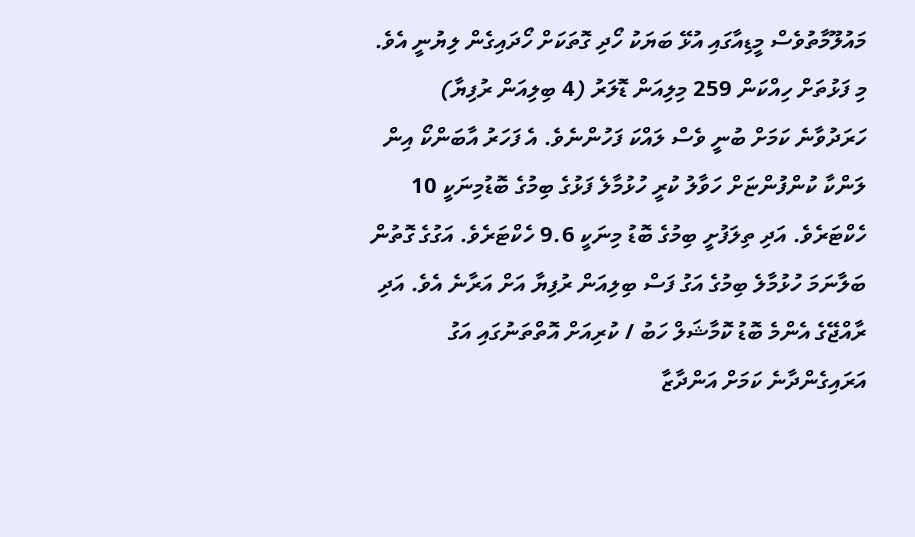މައުލޫމާތުވެސް މީޑިއާގައި އުޅޭ ބަޔަކު ހޯދި ގޮތަކަށް ހޯދައިގެން ލިޔުނީ އެވެ. މި ފަޅުތަށް ހިއްކަން 259 މިލިއަން ޑޮލަރު (4 ބިލިއަން ރުފިޔާ) ހަރަދުވާނެ ކަމަށް ބުނީ ވެސް ލައްކަ ފަހުންނެވެ. އެ ފަހަރު އާބަންކޯ އިން ލަންކާ ކުންފުންޏަށް ހަވާލު ކުރީ ހުޅުމާލެ ފަޅުގެ ބިމުގެ ބޮޑުމިނަކީ 10 ހެކްޓަރެވެ. އަދި ތިލަފުށީ ބިމުގެ ބޮޑު މިނަކީ 9.6 ހެކްޓަރެވެ. އަގުގެ ގޮތުން ބަލާނަމަ ހުޅުމާލެ ބިމުގެ އަގު ފަސް ބިލިއަން ރުފިޔާ އަށް އަރާނެ އެވެ. އަދި ރާއްޖޭގެ އެންމެ ބޮޑު ކޮމާޝަލް ހަބު / ކުރިއަށް އޮތްތަނުގައި އަގު އަރައިގެންދާނެ ކަމަށް އަންދާޒާ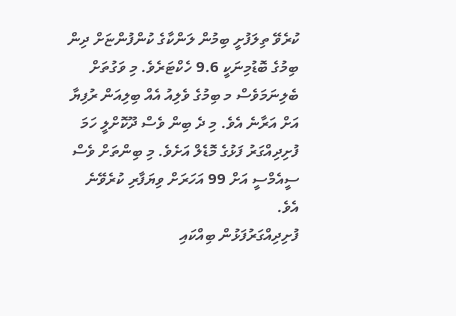ކުރެވޭ ތިލަފުށީ ބިމުން ލަންކާގެ ކުންފުންޏަށް ދިން ބިމުގެ ބޮޑުމިނަކީ 9.6 ހެކްޓަރެވެ. މި ވަގުތަށް ބެލިނަމަވެސް މ ބިމުގެ ވެލިއު އެއް ބިލިއަން ރުފިޔާ އަށް އަރާނެ އެވެ. މި ދެ ބިން ވެސް ދޫކޮށްލީ ހަމަ ފުށިދިއްގަރު ފަޅުގެ މޮޑެލް އަށެވެ. މި ބިންތަށް ވެސް ސީއެމްސީ އަށް 99 އަހަރަށް ވިޔަފާރި ކުރެވޭނެ އެވެ.
ފުށިދިއްގަރުފަޅުން ބިއްކައި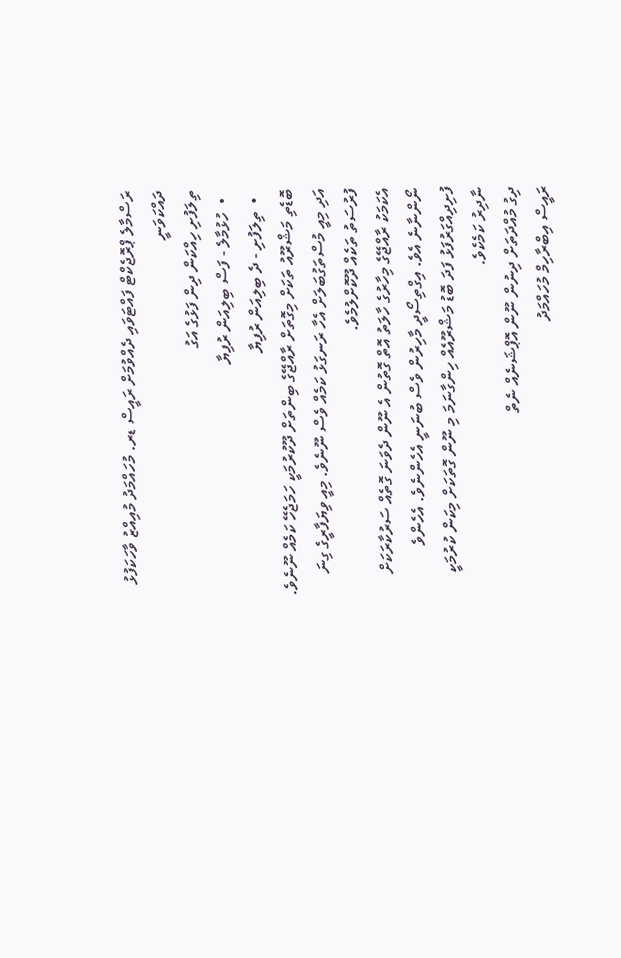ރަސްމާލެ ޕްރޮޖެކްޓް ފައްޓަވައި ދެއްވުމަށް ރައީސް ޑރ. މުހައްމަދު މުއިއްޒު ވާހަކަފުޅު ދައްކަވަނީ
ތިލަފުށި ހިއްކަން ދިން ފަޅުގެ އަގު
  •  ހުޅުމާލެ - ފަސް ބިލިއަން ރުފިޔާ
  •  ތިލަފުށި - ދެ ބިލިއަން ރުފިޔާ
ބޮޑެތި މަޝްރޫއު ތަކަށް މިގޮތަށް ރާއްޖޭގެ ބިންތަށް ދޫކުރުމަކީ ހަމަޖެހޭ ކަމެއް ނޫނެވެ. އަދި މިއީ މުސްތަގުބަލަށް އެހާ ރަނގަޅު ކަމެއް ވެސް ނޫނެވެ. މިއީ ވިޔަފާރީގެ ގިނަ ފުރުސަތު ތަކެއް ދޫކޮށްލުމެވެ.
އެކަމަކު ރާއްޖޭގެ މިހާރުގެ ހާލަތު އޮތް ގޮތުން އެ ނޫން ދެވަނަ ގޮތެއް ސަރުކާރަކަށް ނޯންނާނެ އެވެ. އިގްތިސޯދީ މާހިރުން ވެސް ބުނަނީ އެހެންނެވެ. އެހެންވެ ފުށިދިއްގަރުފަޅު ފަދަ ބޮޑު މަޝްރޫއެއް ހިންގާނަމަ މި ނޫން ގޮތަކަށް މިކަން ކުރުމަކީ ނާދިރު ކަމެކެވެ.
ދިގު މުއްދަތަށް ދިނުން ނޫން އޮޕްޝަނެއް ނެތް
ރައީސް އިބްރާހިމް މުހައްމަދު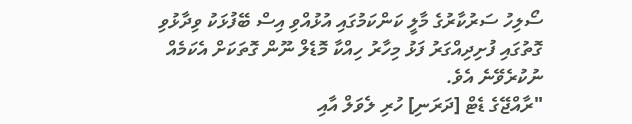ސޯލިހު ސަރުކާރުގެ މާލީ ކަންކަމުގައި އުޅުއްވި އިސް ބޭފުޅަކު ވިދާޅުވި ގޮތުގައި ފުށިދިއްގަރު ފަޅު މިހާރު ހިއްކާ މޮޑެލް ނޫން ގޮތަކަށް އެކަމެއް ނުކުރެވޭނެ އެވެ.
"ރާއްޖޭގެ ޑެޓް [ދަރަނި] ހުރި ލެވަލް އާއި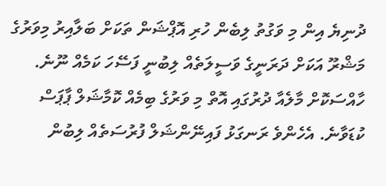ދުނިޔެ އިން މި ވަގުތު ލިބެން ހުރި އޮޕްޝަން ތަކަށް ބަލާއިރު މިވަރުގެ މަޝްރޫ އަކަށް ދަރަނީގެ ވަސީލަތެއް ލިބުނީ ފަސޭހަ ކަމެއް ނޫނެ. ހާއްސަކޮށް މާލެއާ ދުރުގައި އޮތް މި ވަރުގެ ބިމެއް ކޮމާޝަލް ޕާޕަސް ކުޑަވާނެ. އެހެންވެ ރަނގަޅު ފައިނޭންޝަލް ފުރުސަތެއް ލިބުން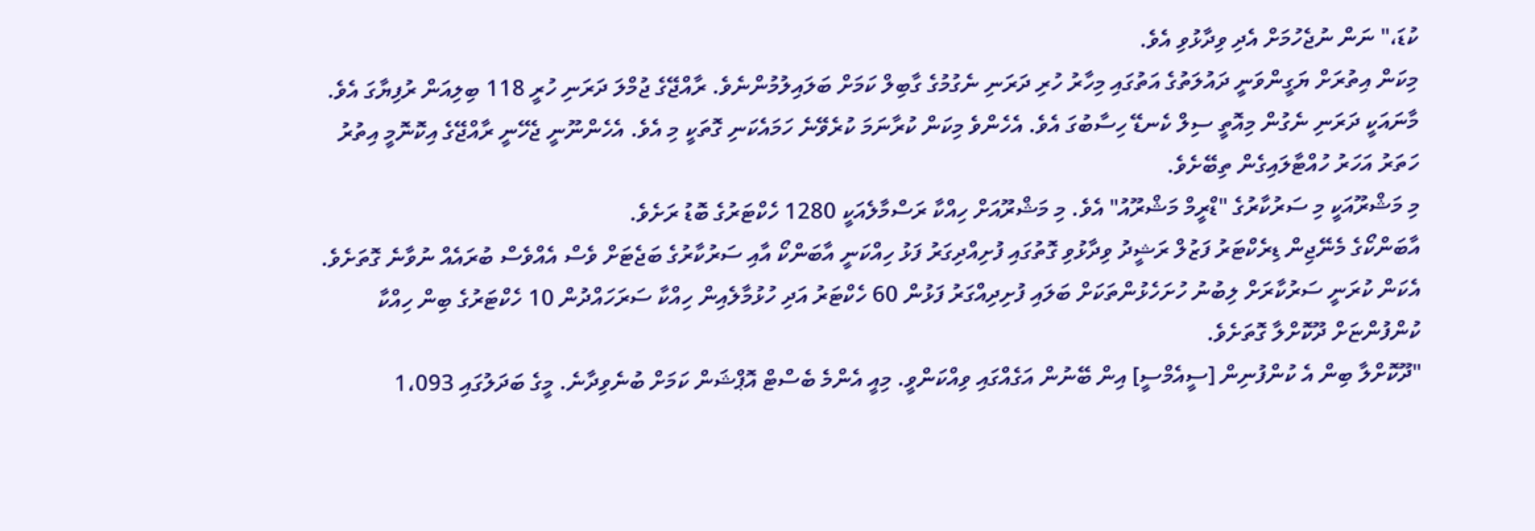ކުޑަ،" ނަން ނުޖެހުމަށް އެދި ވިދާޅުވި އެވެ.
މިކަން އިތުރަށް ޔަގީންވަނީ ދައުލަތުގެ އަތުގައި މިހާރު ހުރި ދަރަނި ނެގުމުގެ ގާބިލް ކަމަށް ބަލައިލުމުންނެވެ. ރާއްޖޭގެ ޖުމްލަ ދަރަނި ހުރީ 118 ބިލިއަން ރުފިޔާގަ އެވެ. މާނައަކީ ދަރަނި ނެގުން މިއޮތީ ސިލް ކެނޑޭ ހިސާބުގަ އެވެ. އެހެންވެ މިކަން ކުރާނަމަ ކުރެވޭނެ ހަމައެކަނި ގޮތަކީ މި އެވެ. އެހެންނޫނީ ޖެހޭނީ ރާއްޖޭގެ އިކޮނޮމީ އިތުރު ހަތަރު އަހަރު ހުއްޓާލައިގެން ތިބޭށެވެ.
މި މަޝްރޫއަކީ މި ސަރުކާރުގެ "ޑްރީމް މަޝްރޫއު" އެވެ. މި މަޝްރޫއަށް ހިއްކާ ރަސްމާލެއަކީ 1280 ހެކްޓަރުގެ ބޮޑު ރަށެވެ.
އާބަންކޯގެ މެނޭޖިން ޑިރެކްޓަރު ފަޒުލް ރަޝީދު ވިދާޅުވި ގޮތުގައި ފުށިއްދިގަރު ފަޅު ހިއްކަނީ އާބަންކޯ އާއި ސަރުކާރުގެ ބަޖެޓަށް ވެސް އެއްވެސް ބުރައެއް ނުވާނެ ގޮތަށެވެ. އެކަން ކުރަނީ ސަރުކާރަށް ލިބުނު ހުށަހެޅުންތަކަށް ބަލައި ފުށިދިއްގަރު ފަޅުން 60 ހެކްޓަރު އަދި ހުޅުމާލެއިން ހިއްކާ ސަރަހައްދުން 10 ހެކްޓަރުގެ ބިން ހިއްކާ ކުންފުންޏަށް ދޫކޮށްލާ ގޮތަށެވެ.
"ދޫކޮށްލާ ބިން އެ ކުންފުނިން [ސީއެމްސީ] އިން ބޭނުން އަގެއްގައި ވިއްކަންވީ. މިއީ އެންމެ ބެސްޓް އޮޕްޝަން ކަމަށް ބުނެވިދާނެ. މީގެ ބަދަލުގައި 1،093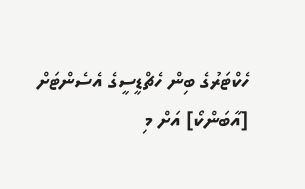ހެކްޓަރުގެ ބިން ހެޗްޑީސީގެ އެސެންޓަށް [އާބަންކޯ] އަށް މި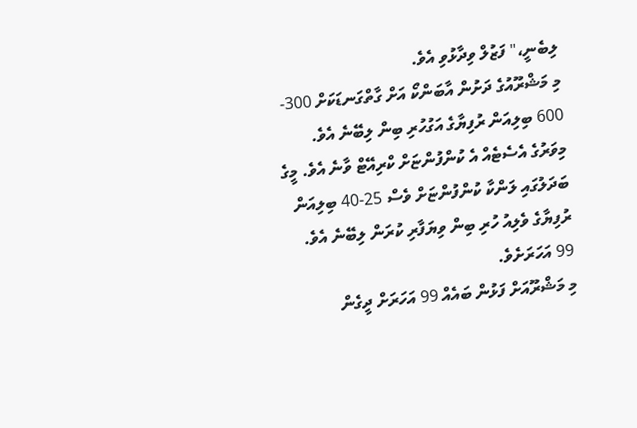ލިބެނީ،" ފަޒުލް ވިދާޅުވި އެވެ.
މި މަޝްރޫއުގެ ދަށުން އާބަންކޯ އަށް ގާތްގަނޑަކަށް 300- 600 ބިލިއަން ރުފިޔާގެ އަގުހުރި ބިން ލިބޭނެ އެވެ. މިވަރުގެ އެސެޓެއް އެ ކުންފުންޏަށް ކްރިއޭޓް ވާނެ އެވެ. މީގެ ބަދަލުގައި ލަންކާ ކުންފުންޏަށް ވެސް 25-40 ބިލިއަން ރުފިޔާގެ ވެލިއު ހުރި ބިން ވިޔަފާރި ކުރަން ލިބޭނެ އެވެ. 99 އަހަރަށެވެ.
މި މަޝްރޫއަށް ފަޅުން ބައެއް 99 އަހަރަށް ދީގެން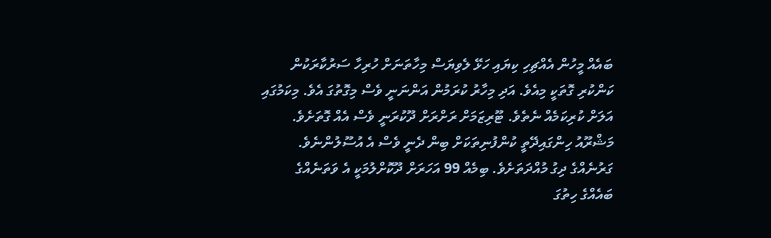ބައެއް މީހުން އެއްޗިހި ކިޔައި ހަޅޭ ލެވިޔަސް މިހާތަނަށް ހުރިހާ ސަރުކާރަކުން ކަންކުރި ގޮތަކީ މިއެވެ. އަދި މިހާރު ކުރަމުން އަންނަނީ ވެސް މިގޮތުގަ އެވެ. މިކަމުގައި އަލަށް ކުރިކަމެއް ނެތެވެ. ޓޫރިޒަމަށް ރަށްރަށް ދޫކުރަނީ ވެސް އެއް ގޮތަށެވެ. މަޝްރޫއު ހިންގައިދޭތީ ކުންފުނިތަކަށް ބިން ދެނީ ވެސް އެ އުސޫލުންނެވެ. ގަރުނެއްގެ ދިގު މުއްދަތަށެވެ. ބިމެއް 99 އަހަރަށް ދޫކޮށްލުމަކީ އެ ވަތަނެއްގެ ބައެއްގެ ހިތުގަ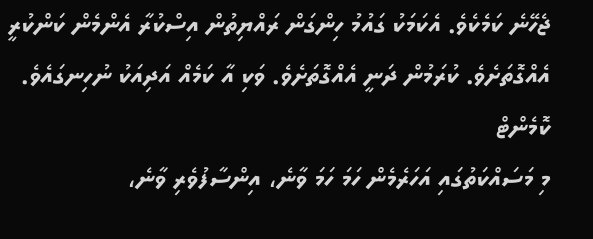ޖެހޭނެ ކަމެކެވެ. އެކަމަކު ގައުމު ހިންގަން ރައްޔިތުން އިސްކުރާ އެންމެން ކަންކުރީ އެއްގޮތަށެވެ. ކުރަމުން ދަނީ އެއްގޮތަށެވެ. ވަކި އާ ކަމެއް އަދިއަކު ނުހިނގައެވެ.
ކޮމެންޓް
މި މަސައްކަތުގައި އަހަރެމެން ހަމަ ހަމަ ވާނެ، އިންސާފުވެރި ވާނެ،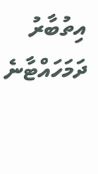އިތުބާރު ދަމަހައްޓާނެ